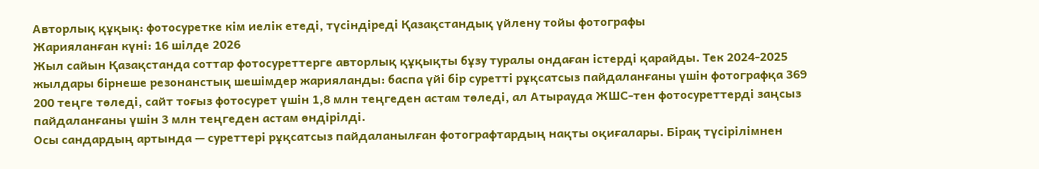Авторлық құқық: фотосуретке кім иелік етеді, түсіндіреді Қазақстандық үйлену тойы фотографы
Жарияланған күні: 16 шілде 2026
Жыл сайын Қазақстанда соттар фотосуреттерге авторлық құқықты бұзу туралы ондаған істерді қарайды. Тек 2024-2025 жылдары бірнеше резонанстық шешімдер жарияланды: баспа үйі бір суретті рұқсатсыз пайдаланғаны үшін фотографқа 369 200 теңге төледі, сайт тоғыз фотосурет үшін 1,8 млн теңгеден астам төледі, ал Атырауда ЖШС-тен фотосуреттерді заңсыз пайдаланғаны үшін 3 млн теңгеден астам өндірілді.
Осы сандардың артында — суреттері рұқсатсыз пайдаланылған фотографтардың нақты оқиғалары. Бірақ түсірілімнен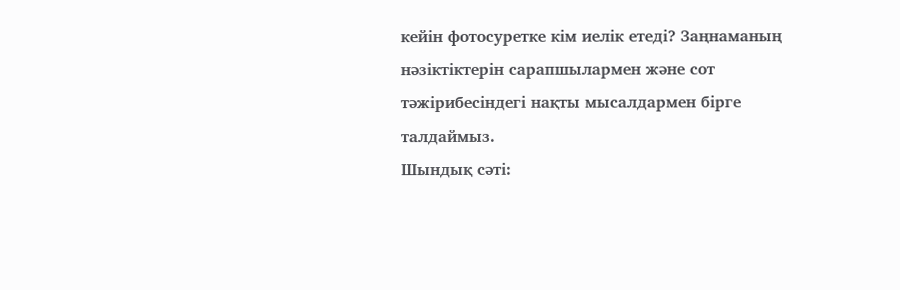кейін фотосуретке кім иелік етеді? Заңнаманың нәзіктіктерін сарапшылармен және сот тәжірибесіндегі нақты мысалдармен бірге талдаймыз.
Шындық сәті: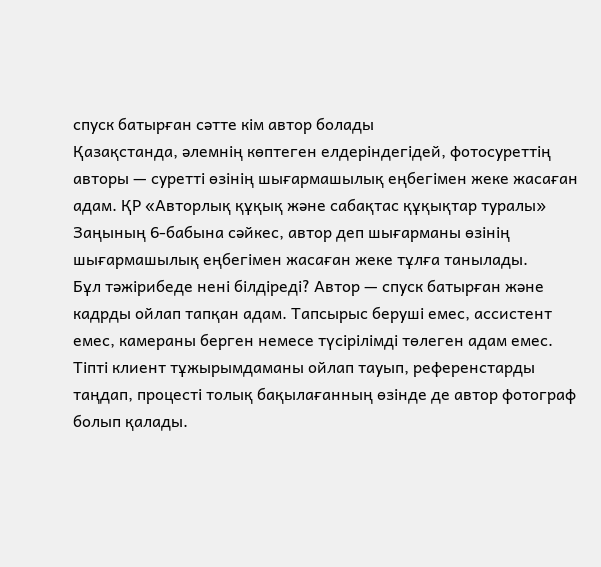спуск батырған сәтте кім автор болады
Қазақстанда, әлемнің көптеген елдеріндегідей, фотосуреттің авторы — суретті өзінің шығармашылық еңбегімен жеке жасаған адам. ҚР «Авторлық құқық және сабақтас құқықтар туралы» Заңының 6-бабына сәйкес, автор деп шығарманы өзінің шығармашылық еңбегімен жасаған жеке тұлға танылады.
Бұл тәжірибеде нені білдіреді? Автор — спуск батырған және кадрды ойлап тапқан адам. Тапсырыс беруші емес, ассистент емес, камераны берген немесе түсірілімді төлеген адам емес. Тіпті клиент тұжырымдаманы ойлап тауып, референстарды таңдап, процесті толық бақылағанның өзінде де автор фотограф болып қалады.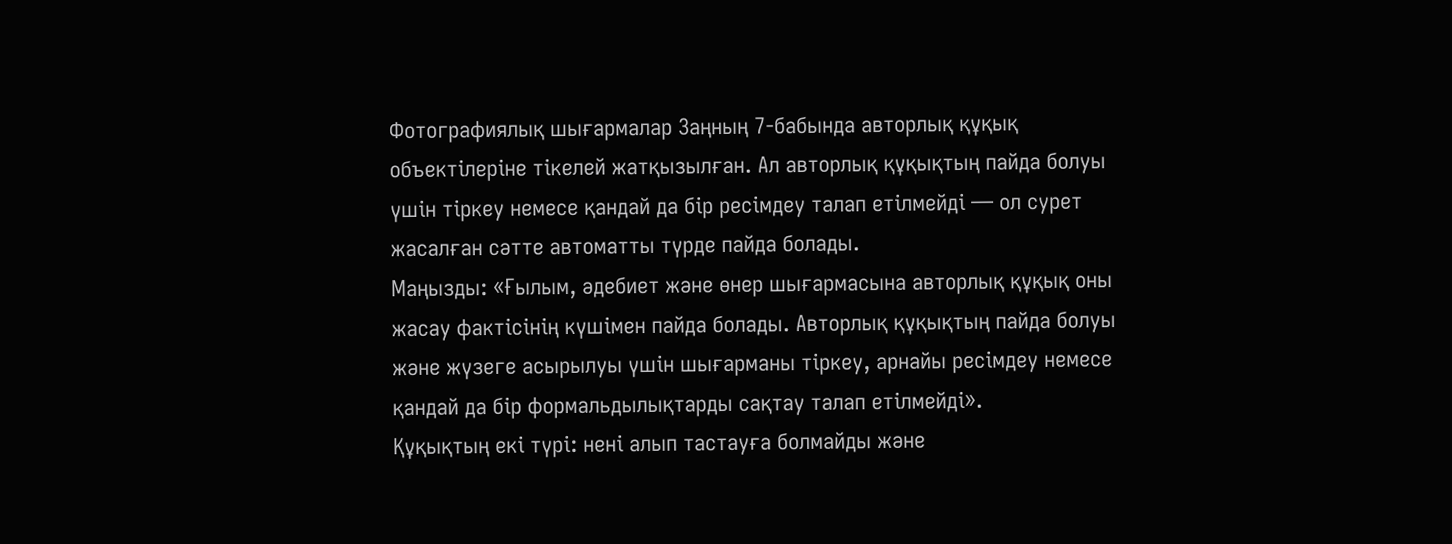Фотографиялық шығармалар Заңның 7-бабында авторлық құқық объектілеріне тікелей жатқызылған. Ал авторлық құқықтың пайда болуы үшін тіркеу немесе қандай да бір ресімдеу талап етілмейді — ол сурет жасалған сәтте автоматты түрде пайда болады.
Маңызды: «Ғылым, әдебиет және өнер шығармасына авторлық құқық оны жасау фактісінің күшімен пайда болады. Авторлық құқықтың пайда болуы және жүзеге асырылуы үшін шығарманы тіркеу, арнайы ресімдеу немесе қандай да бір формальдылықтарды сақтау талап етілмейді».
Құқықтың екі түрі: нені алып тастауға болмайды және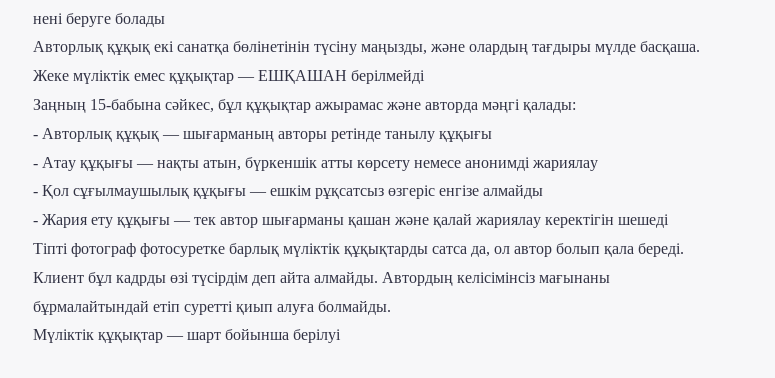нені беруге болады
Авторлық құқық екі санатқа бөлінетінін түсіну маңызды, және олардың тағдыры мүлде басқаша.
Жеке мүліктік емес құқықтар — ЕШҚАШАН берілмейді
Заңның 15-бабына сәйкес, бұл құқықтар ажырамас және авторда мәңгі қалады:
- Авторлық құқық — шығарманың авторы ретінде танылу құқығы
- Атау құқығы — нақты атын, бүркеншік атты көрсету немесе анонимді жариялау
- Қол сұғылмаушылық құқығы — ешкім рұқсатсыз өзгеріс енгізе алмайды
- Жария ету құқығы — тек автор шығарманы қашан және қалай жариялау керектігін шешеді
Тіпті фотограф фотосуретке барлық мүліктік құқықтарды сатса да, ол автор болып қала береді. Клиент бұл кадрды өзі түсірдім деп айта алмайды. Автордың келісімінсіз мағынаны бұрмалайтындай етіп суретті қиып алуға болмайды.
Мүліктік құқықтар — шарт бойынша берілуі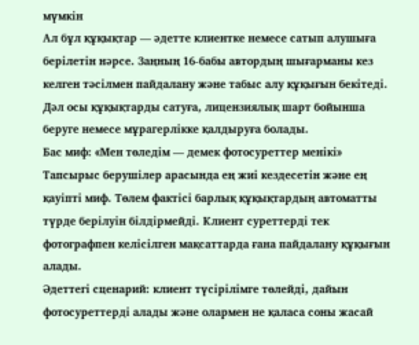мүмкін
Ал бұл құқықтар — әдетте клиентке немесе сатып алушыға берілетін нәрсе. Заңның 16-бабы автордың шығарманы кез келген тәсілмен пайдалану және табыс алу құқығын бекітеді. Дәл осы құқықтарды сатуға, лицензиялық шарт бойынша беруге немесе мұрагерлікке қалдыруға болады.
Бас миф: «Мен төледім — демек фотосуреттер менікі»
Тапсырыс берушілер арасында ең жиі кездесетін және ең қауіпті миф. Төлем фактісі барлық құқықтардың автоматты түрде берілуін білдірмейді. Клиент суреттерді тек фотографпен келісілген мақсаттарда ғана пайдалану құқығын алады.
Әдеттегі сценарий: клиент түсірілімге төлейді, дайын фотосуреттерді алады және олармен не қаласа соны жасай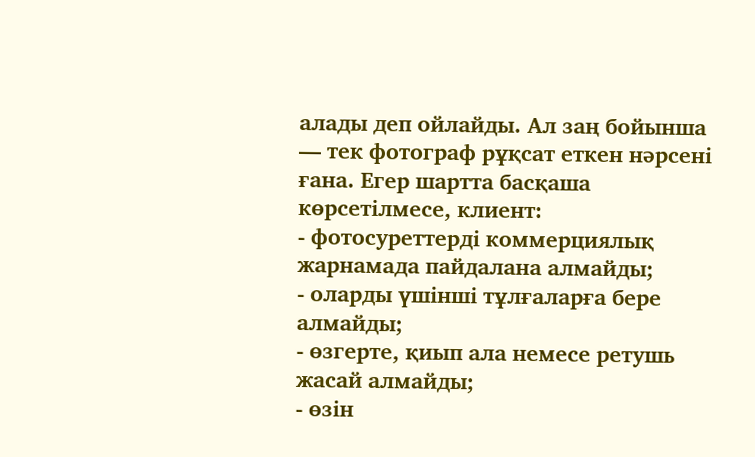алады деп ойлайды. Ал заң бойынша — тек фотограф рұқсат еткен нәрсені ғана. Егер шартта басқаша көрсетілмесе, клиент:
- фотосуреттерді коммерциялық жарнамада пайдалана алмайды;
- оларды үшінші тұлғаларға бере алмайды;
- өзгерте, қиып ала немесе ретушь жасай алмайды;
- өзін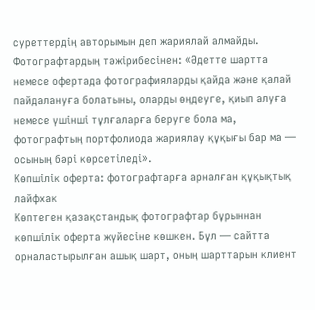суреттердің авторымын деп жариялай алмайды.
Фотографтардың тәжірибесінен: «Әдетте шартта немесе офертада фотографияларды қайда және қалай пайдалануға болатыны, оларды өңдеуге, қиып алуға немесе үшінші тұлғаларға беруге бола ма, фотографтың портфолиода жариялау құқығы бар ма — осының бәрі көрсетіледі».
Көпшілік оферта: фотографтарға арналған құқықтық лайфхак
Көптеген қазақстандық фотографтар бұрыннан көпшілік оферта жүйесіне көшкен. Бұл — сайтта орналастырылған ашық шарт, оның шарттарын клиент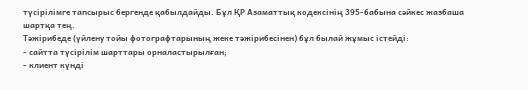түсірілімге тапсырыс бергенде қабылдайды. Бұл ҚР Азаматтық кодексінің 395-бабына сәйкес жазбаша шартқа тең.
Тәжірибеде (үйлену тойы фотографтарының жеке тәжірибесінен) бұл былай жұмыс істейді:
- сайтта түсірілім шарттары орналастырылған;
- клиент күнді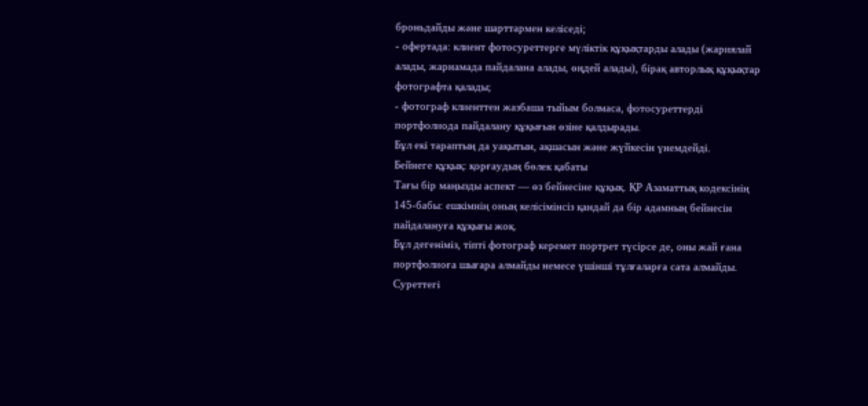броньдайды және шарттармен келіседі;
- офертада: клиент фотосуреттерге мүліктік құқықтарды алады (жариялай алады, жарнамада пайдалана алады, өңдей алады), бірақ авторлық құқықтар фотографта қалады;
- фотограф клиенттен жазбаша тыйым болмаса, фотосуреттерді портфолиода пайдалану құқығын өзіне қалдырады.
Бұл екі тараптың да уақытын, ақшасын және жүйкесін үнемдейді.
Бейнеге құқық: қорғаудың бөлек қабаты
Тағы бір маңызды аспект — өз бейнесіне құқық. ҚР Азаматтық кодексінің 145-бабы: ешкімнің оның келісімінсіз қандай да бір адамның бейнесін пайдалануға құқығы жоқ.
Бұл дегеніміз, тіпті фотограф керемет портрет түсірсе де, оны жай ғана портфолиоға шығара алмайды немесе үшінші тұлғаларға сата алмайды. Суреттегі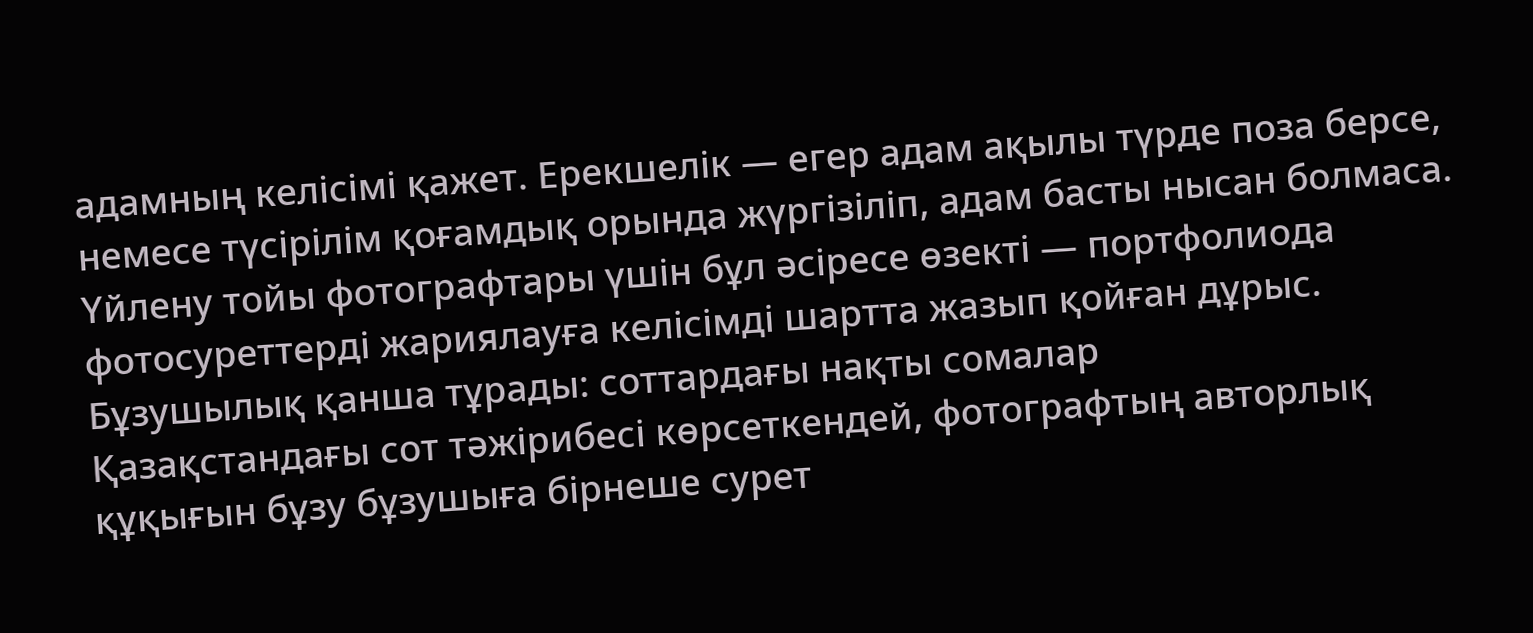адамның келісімі қажет. Ерекшелік — егер адам ақылы түрде поза берсе, немесе түсірілім қоғамдық орында жүргізіліп, адам басты нысан болмаса.
Үйлену тойы фотографтары үшін бұл әсіресе өзекті — портфолиода фотосуреттерді жариялауға келісімді шартта жазып қойған дұрыс.
Бұзушылық қанша тұрады: соттардағы нақты сомалар
Қазақстандағы сот тәжірибесі көрсеткендей, фотографтың авторлық құқығын бұзу бұзушыға бірнеше сурет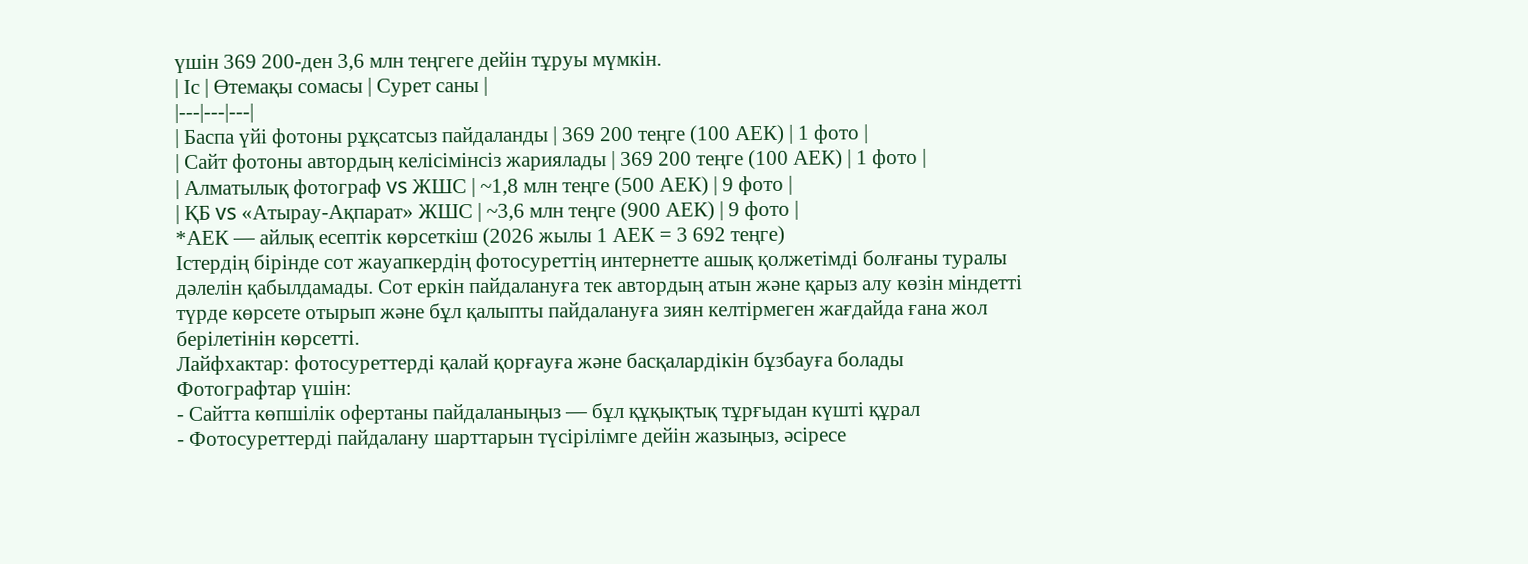үшін 369 200-ден 3,6 млн теңгеге дейін тұруы мүмкін.
| Іс | Өтемақы сомасы | Сурет саны |
|---|---|---|
| Баспа үйі фотоны рұқсатсыз пайдаланды | 369 200 теңге (100 АЕК) | 1 фото |
| Сайт фотоны автордың келісімінсіз жариялады | 369 200 теңге (100 АЕК) | 1 фото |
| Алматылық фотограф vs ЖШС | ~1,8 млн теңге (500 АЕК) | 9 фото |
| ҚБ vs «Атырау-Ақпарат» ЖШС | ~3,6 млн теңге (900 АЕК) | 9 фото |
*АЕК — айлық есептік көрсеткіш (2026 жылы 1 АЕК = 3 692 теңге)
Істердің бірінде сот жауапкердің фотосуреттің интернетте ашық қолжетімді болғаны туралы дәлелін қабылдамады. Сот еркін пайдалануға тек автордың атын және қарыз алу көзін міндетті түрде көрсете отырып және бұл қалыпты пайдалануға зиян келтірмеген жағдайда ғана жол берілетінін көрсетті.
Лайфхактар: фотосуреттерді қалай қорғауға және басқалардікін бұзбауға болады
Фотографтар үшін:
- Сайтта көпшілік офертаны пайдаланыңыз — бұл құқықтық тұрғыдан күшті құрал
- Фотосуреттерді пайдалану шарттарын түсірілімге дейін жазыңыз, әсіресе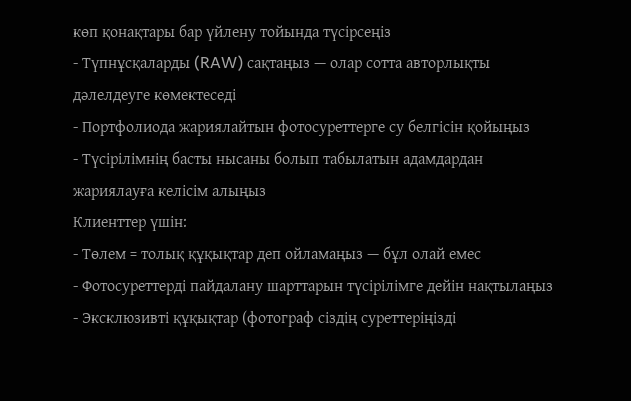көп қонақтары бар үйлену тойында түсірсеңіз
- Түпнұсқаларды (RAW) сақтаңыз — олар сотта авторлықты дәлелдеуге көмектеседі
- Портфолиода жариялайтын фотосуреттерге су белгісін қойыңыз
- Түсірілімнің басты нысаны болып табылатын адамдардан жариялауға келісім алыңыз
Клиенттер үшін:
- Төлем = толық құқықтар деп ойламаңыз — бұл олай емес
- Фотосуреттерді пайдалану шарттарын түсірілімге дейін нақтылаңыз
- Эксклюзивті құқықтар (фотограф сіздің суреттеріңізді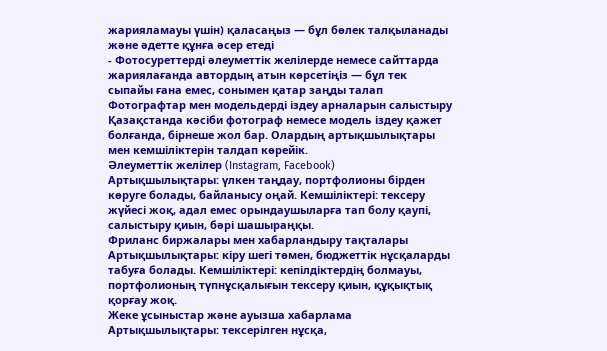жарияламауы үшін) қаласаңыз — бұл бөлек талқыланады және әдетте құнға әсер етеді
- Фотосуреттерді әлеуметтік желілерде немесе сайттарда жариялағанда автордың атын көрсетіңіз — бұл тек сыпайы ғана емес, сонымен қатар заңды талап
Фотографтар мен модельдерді іздеу арналарын салыстыру
Қазақстанда кәсіби фотограф немесе модель іздеу қажет болғанда, бірнеше жол бар. Олардың артықшылықтары мен кемшіліктерін талдап көрейік.
Әлеуметтік желілер (Instagram, Facebook)
Артықшылықтары: үлкен таңдау, портфолионы бірден көруге болады, байланысу оңай. Кемшіліктері: тексеру жүйесі жоқ, адал емес орындаушыларға тап болу қаупі, салыстыру қиын, бәрі шашыраңқы.
Фриланс биржалары мен хабарландыру тақталары
Артықшылықтары: кіру шегі төмен, бюджеттік нұсқаларды табуға болады. Кемшіліктері: кепілдіктердің болмауы, портфолионың түпнұсқалығын тексеру қиын, құқықтық қорғау жоқ.
Жеке ұсыныстар және ауызша хабарлама
Артықшылықтары: тексерілген нұсқа,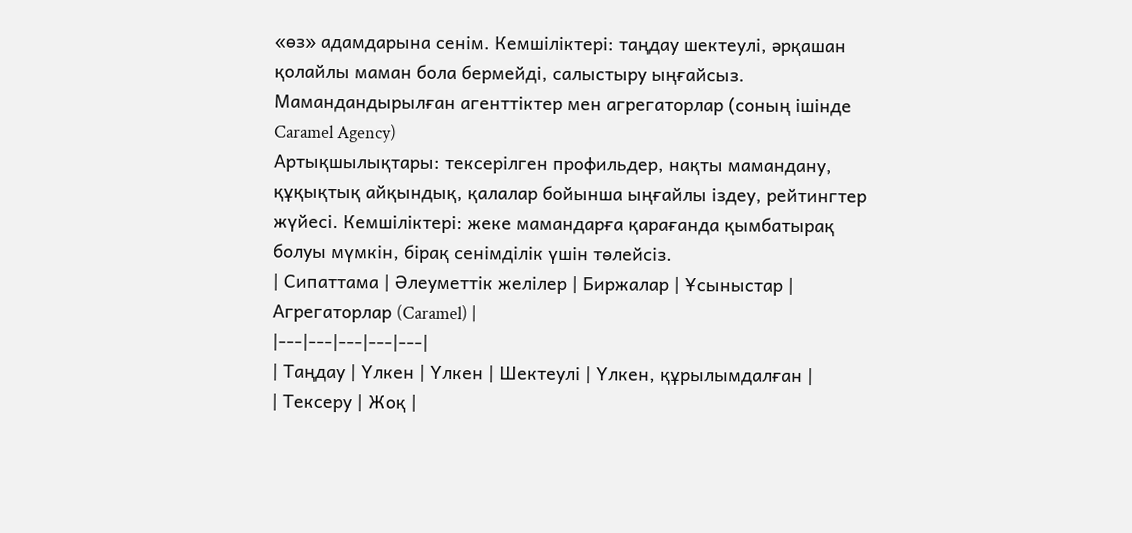«өз» адамдарына сенім. Кемшіліктері: таңдау шектеулі, әрқашан қолайлы маман бола бермейді, салыстыру ыңғайсыз.
Мамандандырылған агенттіктер мен агрегаторлар (соның ішінде Caramel Agency)
Артықшылықтары: тексерілген профильдер, нақты мамандану, құқықтық айқындық, қалалар бойынша ыңғайлы іздеу, рейтингтер жүйесі. Кемшіліктері: жеке мамандарға қарағанда қымбатырақ болуы мүмкін, бірақ сенімділік үшін төлейсіз.
| Сипаттама | Әлеуметтік желілер | Биржалар | Ұсыныстар | Агрегаторлар (Caramel) |
|---|---|---|---|---|
| Таңдау | Үлкен | Үлкен | Шектеулі | Үлкен, құрылымдалған |
| Тексеру | Жоқ |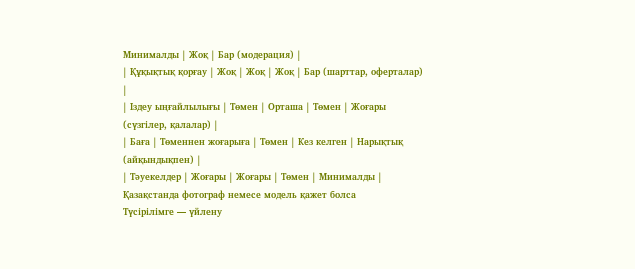Минималды | Жоқ | Бар (модерация) |
| Құқықтық қорғау | Жоқ | Жоқ | Жоқ | Бар (шарттар, оферталар) |
| Іздеу ыңғайлылығы | Төмен | Орташа | Төмен | Жоғары (сүзгілер, қалалар) |
| Баға | Төменнен жоғарыға | Төмен | Кез келген | Нарықтық (айқындықпен) |
| Тәуекелдер | Жоғары | Жоғары | Төмен | Минималды |
Қазақстанда фотограф немесе модель қажет болса
Түсірілімге — үйлену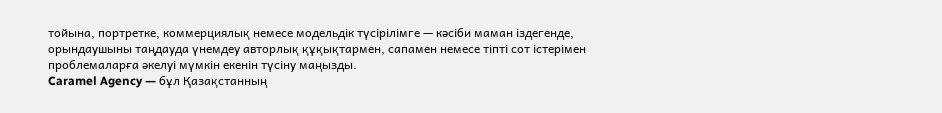тойына, портретке, коммерциялық немесе модельдік түсірілімге — кәсіби маман іздегенде, орындаушыны таңдауда үнемдеу авторлық құқықтармен, сапамен немесе тіпті сот істерімен проблемаларға әкелуі мүмкін екенін түсіну маңызды.
Caramel Agency — бұл Қазақстанның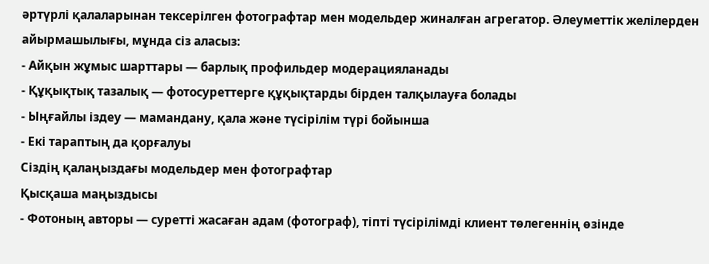әртүрлі қалаларынан тексерілген фотографтар мен модельдер жиналған агрегатор. Әлеуметтік желілерден айырмашылығы, мұнда сіз аласыз:
- Айқын жұмыс шарттары — барлық профильдер модерацияланады
- Құқықтық тазалық — фотосуреттерге құқықтарды бірден талқылауға болады
- Ыңғайлы іздеу — мамандану, қала және түсірілім түрі бойынша
- Екі тараптың да қорғалуы
Сіздің қалаңыздағы модельдер мен фотографтар
Қысқаша маңыздысы
- Фотоның авторы — суретті жасаған адам (фотограф), тіпті түсірілімді клиент төлегеннің өзінде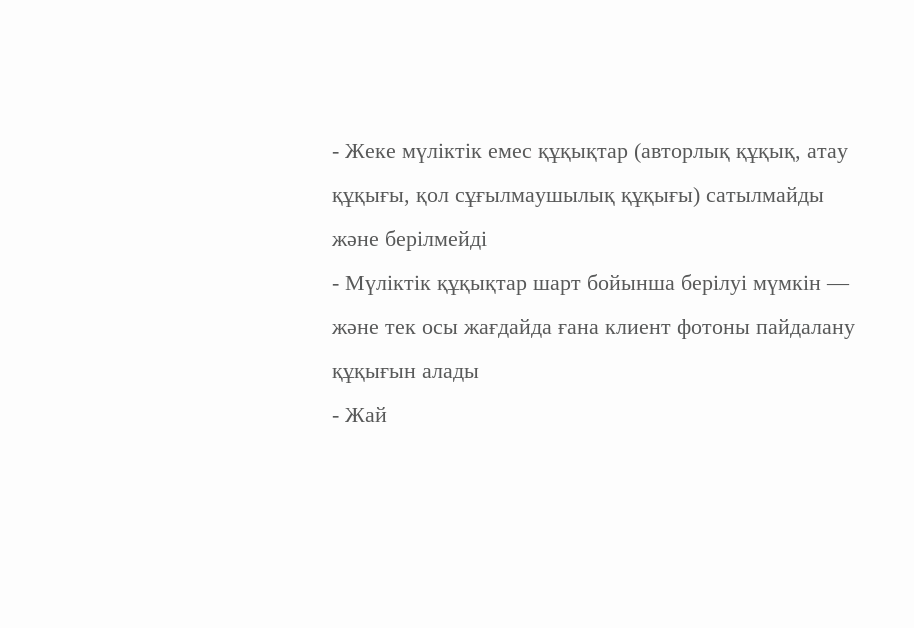- Жеке мүліктік емес құқықтар (авторлық құқық, атау құқығы, қол сұғылмаушылық құқығы) сатылмайды және берілмейді
- Мүліктік құқықтар шарт бойынша берілуі мүмкін — және тек осы жағдайда ғана клиент фотоны пайдалану құқығын алады
- Жай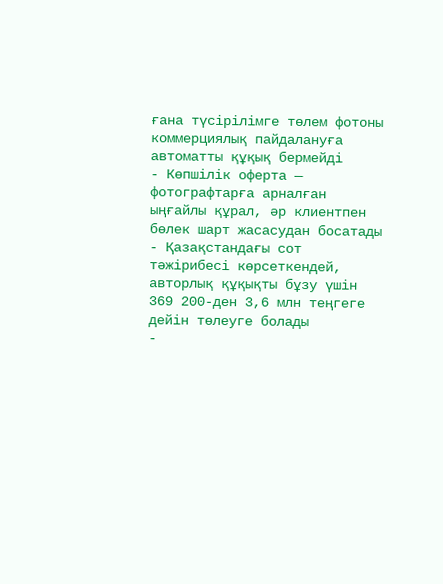ғана түсірілімге төлем фотоны коммерциялық пайдалануға автоматты құқық бермейді
- Көпшілік оферта — фотографтарға арналған ыңғайлы құрал, әр клиентпен бөлек шарт жасасудан босатады
- Қазақстандағы сот тәжірибесі көрсеткендей, авторлық құқықты бұзу үшін 369 200-ден 3,6 млн теңгеге дейін төлеуге болады
-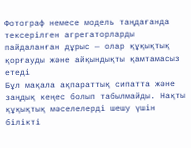Фотограф немесе модель таңдағанда тексерілген агрегаторларды пайдаланған дұрыс — олар құқықтық қорғауды және айқындықты қамтамасыз етеді
Бұл мақала ақпараттық сипатта және заңдық кеңес болып табылмайды. Нақты құқықтық мәселелерді шешу үшін білікті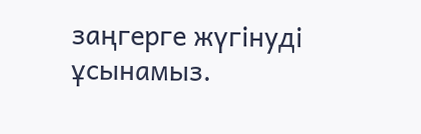заңгерге жүгінуді ұсынамыз.